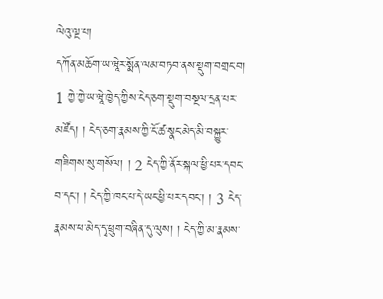ལེའུ་ལྔ་པ།
དཀོན་མཆོག་ཡ་ཝཱེར་སྨོན་ལམ་བཏབ་ནས་སྡུག་བགྲང་བ།
1 ཀྱེ་ཀྱེ་ཡ་ཝཱེ་ཁྱེད་ཀྱིས་ངེད་ཅག་སྡུག་བསྔལ་དྲན་པར་མཛོད། ། ངེད་ཅག་རྣམས་ཀྱི་ངོ་ཚ་སྣང་མེད་མི་བསྐྱུར་གཟིགས་སུ་གསོལ། ། 2 ངེད་ཀྱི་ནོར་སྐལ་ཕྱི་པར་དབང་བ་དང་། ། ངེད་ཀྱི་ཁང་པ་དེ་ཡང་ཕྱི་པར་དབང་། ། 3 ངེད་རྣམས་ཕ་མེད་དྭ་ཕྲུག་བཞིན་དུ་ལུས། ། ངེད་ཀྱི་མ་རྣམས་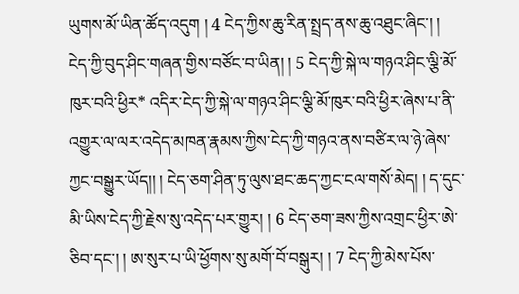ཡུགས་མོ་ཡིན་ཚོད་འདུག ། 4 ངེད་ཀྱིས་ཆུ་རིན་སྤྲད་ནས་ཆུ་འཐུང་ཞིང་། ། ངེད་ཀྱི་བུད་ཤིང་གཞན་གྱིས་བཙོང་བ་ཡིན། ། 5 ངེད་ཀྱི་སྐེ་ལ་གཉའ་ཤིང་ལྕི་མོ་ཁུར་བའི་ཕྱིར* འདིར་ངེད་ཀྱི་སྐེ་ལ་གཉའ་ཤིང་ལྕི་མོ་ཁུར་བའི་ཕྱིར་ཞེས་པ་ནི་འགྱུར་ལ་ལར་འདེད་མཁན་རྣམས་ཀྱིས་ངེད་ཀྱི་གཉའ་ནས་བཙིར་ལ་ཉེ་ཞེས་ཀྱང་བསྒྱུར་ཡོད།། ། ངེད་ཅག་ཤིན་ཏུ་ལུས་ཐང་ཆད་ཀྱང་ངལ་གསོ་མེད། ། ད་དུང་མི་ཡིས་ངེད་ཀྱི་རྗེས་སུ་འདེད་པར་གྱུར། ། 6 ངེད་ཅག་ཟས་ཀྱིས་འགྲང་ཕྱིར་ཨེ་ཅིབ་དང་། ། ཨ་སུར་པ་ཡི་ཕྱོགས་སུ་མགོ་བོ་བསྒུར། ། 7 ངེད་ཀྱི་མེས་པོས་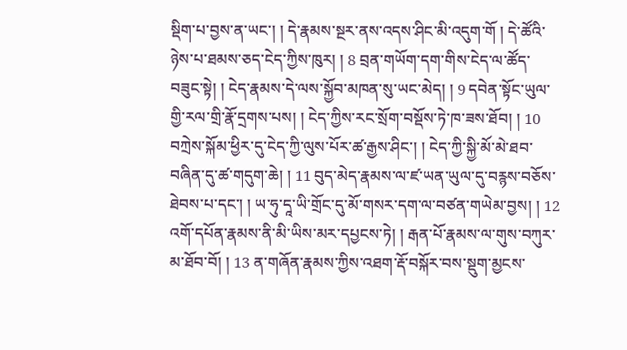སྡིག་པ་བྱས་ན་ཡང་། ། དེ་རྣམས་སྔར་ནས་འདས་ཤིང་མི་འདུག་གོ ། དེ་ཚོའི་ཉེས་པ་ཐམས་ཅད་ངེད་ཀྱིས་ཁུར། ། 8 བྲན་གཡོག་དག་གིས་ངེད་ལ་ཚོད་བཟུང་སྟེ། ། ངེད་རྣམས་དེ་ལས་སྐྱོབ་མཁན་སུ་ཡང་མེད། ། 9 དབེན་སྟོང་ཡུལ་གྱི་རལ་གྲི་རྣོ་དྲགས་པས། ། ངེད་ཀྱིས་རང་སྲོག་བསྡོས་ཏེ་ཁ་ཟས་ཐོབ། ། 10 བཀྲེས་སྐོམ་ཕྱིར་དུ་ངེད་ཀྱི་ལུས་པོར་ཚ་རྒྱས་ཤིང་། ། ངེད་ཀྱི་སྐྱི་མོ་མེ་ཐབ་བཞིན་དུ་ཚ་གདུག་ཆེ། ། 11 བུད་མེད་རྣམས་ལ་ཛ་ཡན་ཡུལ་དུ་བརྙས་བཅོས་ཐེབས་པ་དང་། ། ཡ་ཧུ་དཱ་ཡི་གྲོང་དུ་མོ་གསར་དག་ལ་བཙན་གཡེམ་བྱས། ། 12 འགོ་དཔོན་རྣམས་ནི་མི་ཡིས་མར་དཔྱངས་ཏེ། ། རྒན་པོ་རྣམས་ལ་གུས་བཀུར་མ་ཐོབ་བོ། ། 13 ན་གཞོན་རྣམས་ཀྱིས་འཐག་རྡོ་བསྐོར་བས་སྡུག་མྱངས་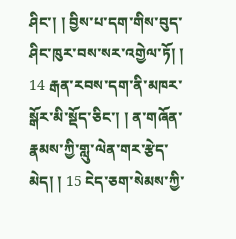ཤིང་། ། བྱིས་པ་དག་གིས་བུད་ཤིང་ཁུར་བས་སར་འགྱེལ་ཏོ། ། 14 རྒན་རབས་དག་ནི་མཁར་སྒོར་མི་སྡོད་ཅིང་། ། ན་གཞོན་རྣམས་ཀྱི་གླུ་ལེན་གར་རྩེད་མེད། ། 15 ངེད་ཅག་སེམས་ཀྱི་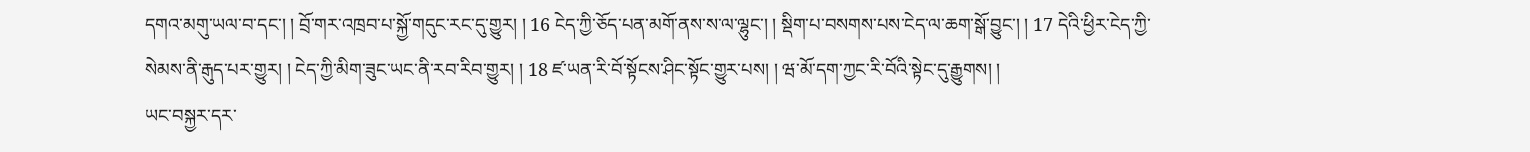དགའ་མགུ་ཡལ་བ་དང་། ། བྲོ་གར་འཁྲབ་པ་སྐྱོ་གདུང་རང་དུ་གྱུར། ། 16 ངེད་ཀྱི་ཅོད་པན་མགོ་ནས་ས་ལ་ལྷུང་། ། སྡིག་པ་བསགས་པས་ངེད་ལ་ཆག་སྒོ་བྱུང་། ། 17 དེའི་ཕྱིར་ངེད་ཀྱི་སེམས་ནི་རྒུད་པར་གྱུར། ། ངེད་ཀྱི་མིག་ཟུང་ཡང་ནི་རབ་རིབ་གྱུར། ། 18 ཛ་ཡན་རི་བོ་སྟོངས་ཤིང་སྟོང་གྱུར་པས། ། ཝ་མོ་དག་ཀྱང་རི་བོའི་སྟེང་དུ་རྒྱུགས། །
ཡང་བསྐྱར་དར་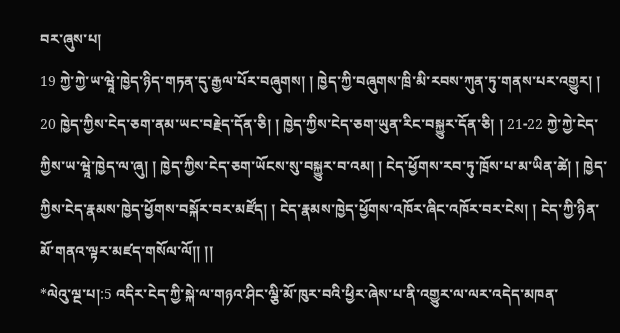བར་ཞུས་པ།
19 ཀྱེ་ཀྱེ་ཡ་ཝཱེ་ཁྱེད་ཉིད་གཏན་དུ་རྒྱལ་པོར་བཞུགས། ། ཁྱེད་ཀྱི་བཞུགས་ཁྲི་མི་རབས་ཀུན་ཏུ་གནས་པར་འགྱུར། ། 20 ཁྱེད་ཀྱིས་ངེད་ཅག་ནམ་ཡང་བརྗེད་དོན་ཅི། ། ཁྱེད་ཀྱིས་ངེད་ཅག་ཡུན་རིང་བསྐྱུར་དོན་ཅི། ། 21-22 ཀྱེ་ཀྱེ་ངེད་ཀྱིས་ཡ་ཝཱེ་ཁྱེད་ལ་ཞུ། ། ཁྱེད་ཀྱིས་ངེད་ཅག་ཡོངས་སུ་བསྐྱུར་བ་འམ། ། ངེད་ཕྱོགས་རབ་ཏུ་ཁྲོས་པ་མ་ཡིན་ཚེ། ། ཁྱེད་ཀྱིས་ངེད་རྣམས་ཁྱེད་ཕྱོགས་བསྐོར་བར་མཛོད། ། ངེད་རྣམས་ཁྱེད་ཕྱོགས་འཁོར་ཞིང་འཁོར་བར་ངེས། ། ངེད་ཀྱི་ཉིན་མོ་གནའ་ལྟར་མཛད་གསོལ་ལོ།། །།
*ལེའུ་ལྔ་པ།:5 འདིར་ངེད་ཀྱི་སྐེ་ལ་གཉའ་ཤིང་ལྕི་མོ་ཁུར་བའི་ཕྱིར་ཞེས་པ་ནི་འགྱུར་ལ་ལར་འདེད་མཁན་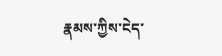རྣམས་ཀྱིས་ངེད་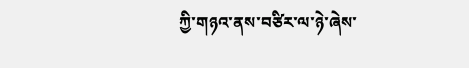ཀྱི་གཉའ་ནས་བཙིར་ལ་ཉེ་ཞེས་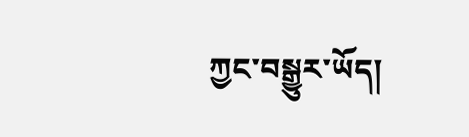ཀྱང་བསྒྱུར་ཡོད།